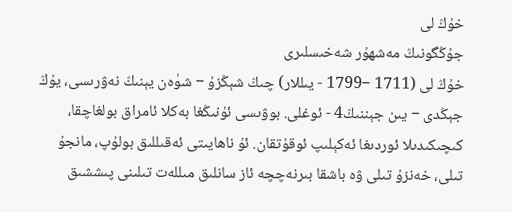خۇڭ لى
جۇڭگونىڭ مەشھۇر شەخىسلىرى
خۇڭ لى (1711 −1799 - يىللار) چىڭ شېڭزۇ − شۈەن يېنىڭ نەۋرىسى، يۇڭ جېڭدى − يىن جېننىڭ4 - ئوغلى. بوۋىسى ئۇنىڭغا بەكلا ئامراق بولغاچقا، كىچىكىدىلا ئوردىغا ئەكېلىپ ئوقۇتقان. ئۇ ناھايىتى ئەقىللىق بولۇپ، مانجۇ تىلى، خەنزۇ تىلى ۋە باشقا بىرنەچچە ئاز سانلىق مىللەت تىلىنى پىششىق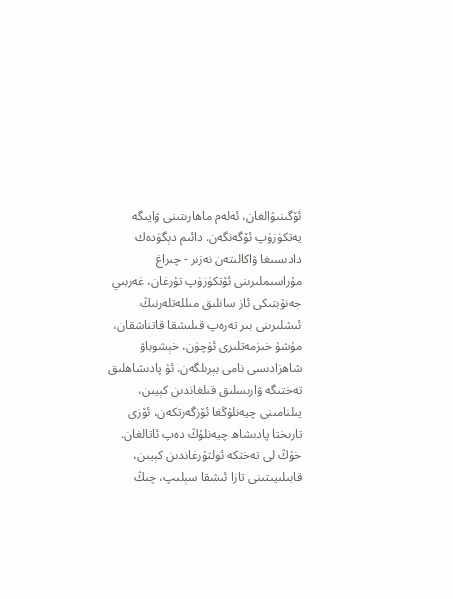ئۆگىنىۋالغان، ئەلەم ماھارىتىنى ۋايىگە يەتكۈزۈپ ئۆگەنگەن. دائىم دېگۈدەك دادىسىغا ۋاكالىتەن نەزىر - چىراغ مۇراسىملىرىنى ئۆتكۈزۈپ تۇرغان، غەربىي جەنۇبتىكى ئاز سانلىق مىللەتلەرنىڭ ئىشلىرىنى بىر تەرەپ قىلىشقا قاتناشقان، مۇشۇ خىزمەتلىرى ئۈچۈن، خېشوباۋ شاھزادىسى نامى بېرىلگەن. ئۇ پادىشاھلىق تەختىگە ۋارىسلىق قىلغاندىن كېيىن، يىلنامىنى چيەنلۇڭغا ئۆزگەرتكەن، ئۆزى تارىختا پادىشاھ چيەنلۇڭ دەپ ئاتالغان.
خۇڭ لى تەختكە ئولتۇرغاندىن كېيىن، قابىلىيىتىنى تازا ئىشقا سېلىپ، چىڭ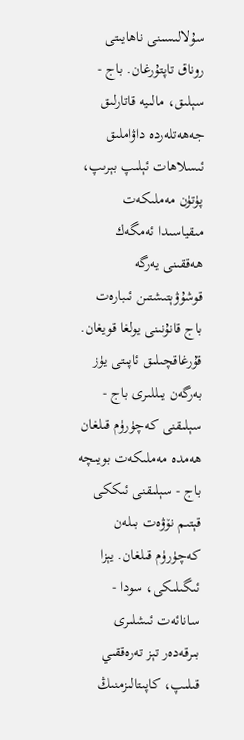سۇلالىسىنى ناھايىتى روناق تاپتۇرغان. باج - سېلىق، مالىيە قاتارلىق جەھەتلەردە داۋاملىق ئىسلاھات ئېلىپ بېرىپ، پۈتۈن مەملىكەت مىقياسىدا ئەمگەك ھەققىنى يەرگە قوشۇۋېتىشتىن ئىبارەت باج قانۇنىنى يولغا قويغان. قۇرغاقچىلىق ئاپىتى يۈز بەرگەن يىللىرى باج - سېلىقنى كەچۈرۈم قىلغان ھەمدە مەملىكەت بويىچە باج - سېلىقنى ئىككى قېتىم نۆۋەت بىلەن كەچۈرۈم قىلغان. يېزا ئىگىلىكى، سودا - سانائەت ئىشلىرى بىرقەدەر تېز تەرەققىي قىلىپ، كاپىتالىزمنىڭ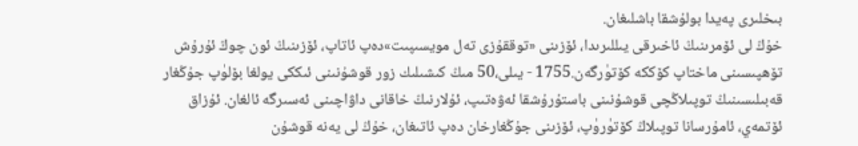بىخلىرى پەيدا بولۇشقا باشلىغان.
خۇڭ لى ئۆمرىنىڭ ئاخىرقى يىللىرىدا، ئۆزىنى «توققۇزى تەل مويسىپىت»دەپ ئاتاپ، ئۆزىنىڭ ئون چوڭ ئۇرۇش تۆھپىسىنى ماختاپ كۆككە كۆتۈرگەن.1755 - يىلى،50 مىڭ كىشىلىك زور قوشۇنىنى ئىككى يولغا بۆلۈپ جۇڭغار قەبىلىسىنىڭ توپىلاڭچى قوشۇنىنى باستۇرۇشقا ئەۋەتىپ، ئۇلارنىڭ خاقانى داۋاچىنى ئەسىرگە ئالغان. ئۇزاق ئۆتمەي، ئامۇرسانا توپىلاڭ كۆتۈرۈپ، ئۆزىنى جۇڭغارخان دەپ ئاتىغان، خۇڭ لى يەنە قوشۇن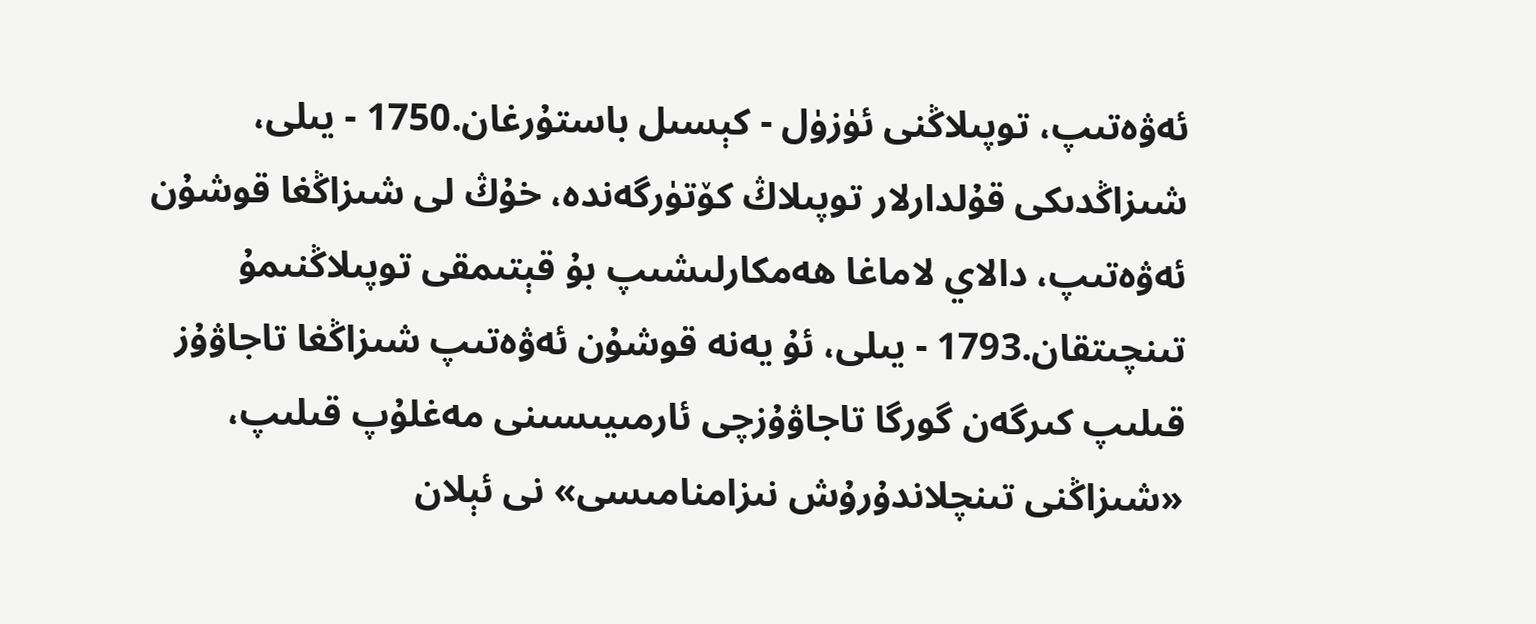ئەۋەتىپ، توپىلاڭنى ئۈزۈل - كېسىل باستۇرغان.1750 - يىلى، شىزاڭدىكى قۇلدارلار توپىلاڭ كۆتۈرگەندە، خۇڭ لى شىزاڭغا قوشۇن ئەۋەتىپ، دالاي لاماغا ھەمكارلىشىپ بۇ قېتىمقى توپىلاڭنىمۇ تىنچىتقان.1793 - يىلى، ئۇ يەنە قوشۇن ئەۋەتىپ شىزاڭغا تاجاۋۇز قىلىپ كىرگەن گورگا تاجاۋۇزچى ئارمىيىسىنى مەغلۇپ قىلىپ، «شىزاڭنى تىنچلاندۇرۇش نىزامنامىسى» نى ئېلان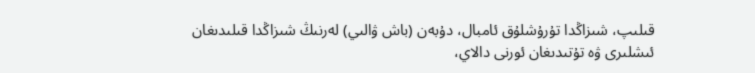قىلىپ، شىزاڭدا تۇرۇشلۇق ئامبال، دۇبەن (باش ۋالىي) لەرنىڭ شىزاڭدا قىلىدىغان ئىشلىرى ۋە تۇتىدىغان ئورنى دالاي،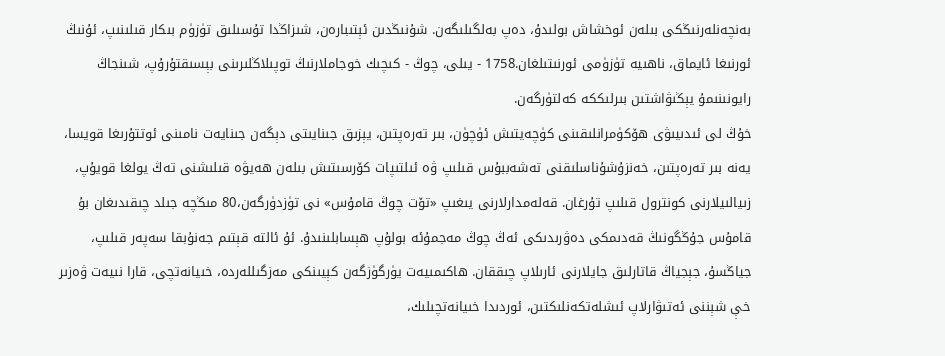بەنچەنلەرنىڭكى بىلەن ئوخشاش بولىدۇ، دەپ بەلگىلىگەن. شۇنىڭدىن ئېتىبارەن، شىزاڭدا تۇسىلىق تۈزۈم بىكار قىلىنىپ، ئۇنىڭ ئورنىغا ئايماق، ناھىيە تۈزۈمى ئورنىتىلغان.1758 - يىلى، چوڭ - كىچىك خوجاملارنىڭ توپىلاڭلىرىنى بېسىقتۇرۇپ، شىنجاڭ رايونىنىمۇ يېڭىۋاشتىن بىرلىككە كەلتۈرگەن.
خۇڭ لى ئىدىيىۋى ھۆكۈمرانلىقىنى كۈچەيتىش ئۈچۈن، بىر تەرەپتىن، يېزىق جىنايىتى دېگەن جىنايەت نامىنى ئوتتۇرىغا قويسا، يەنە بىر تەرەپتىن، خەنزۇشۇناسلىقنى تەشەببۇس قىلىپ ۋە ئىلتىپات كۆرسىتىش بىلەن ھەيۋە قىلىشنى تەڭ يولغا قويۇپ، زىيالىيلارنى كونترول قىلىپ تۇرغان. قەلەمدارلارنى يىغىپ «تۆت چوڭ قامۇس» نى تۈزدۈرگەن،80 مىڭچە جىلد چىقىدىغان بۇ قامۇس جۇڭگونىڭ قەدىمكى دەۋرىدىكى ئەڭ چوڭ مەجمۇئە بولۇپ ھېسابلىنىدۇ. ئۇ ئالتە قېتىم جەنۇبقا سەپەر قىلىپ، جياڭسۇ، جېجياڭ قاتارلىق جايلارنى ئارىلاپ چىققان. ھاكىمىيەت يۈرگۈزگەن كېيىنكى مەزگىللەردە، خىيانەتچى، قارا نىيەت ۋەزىر خې شېننى ئەتىۋارلاپ ئىشلەتكەنلىكتىن، ئوردىدا خىيانەتچىلىك،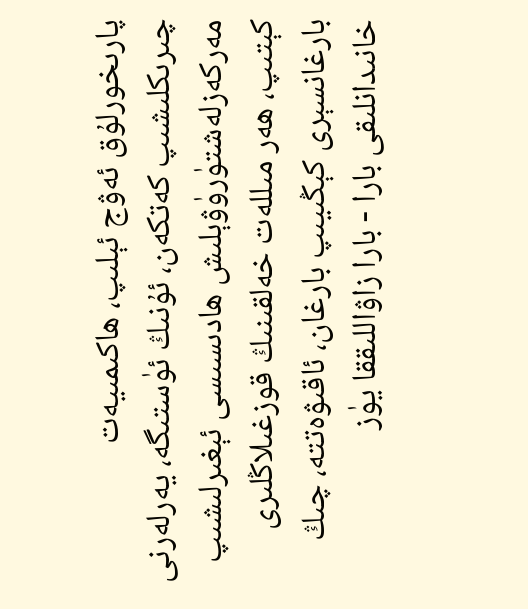پارىخورلۇق ئەۋج ئېلىپ، ھاكىمىيەت چىرىكلىشىپ كەتكەن، ئۇنىڭ ئۈستىگە، يەرلەرنى مەركەزلەشتۈرۈۋېلىش ھادىسىسى ئېغىرلىشىپ كېتىپ، ھەر مىللەت خەلقىنىڭ قوزغىلاڭلىرى بارغانسېرى كېڭىيىپ بارغان، ئاقىۋەتتە، چىڭ خانىدانلىقى بارا - بارا زاۋاللىققا يۈز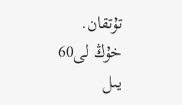تۇتقان.
خۇڭ لى60 يىل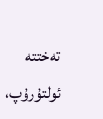تەختتە ئولتۇرۇپ،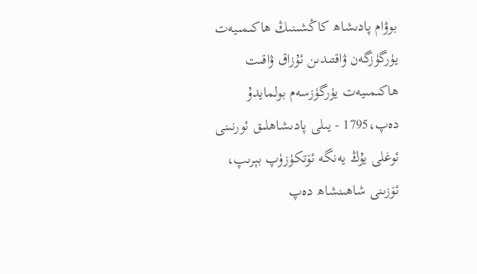بوۋام پادىشاھ كاڭشىنىڭ ھاكىمىيەت يۈرگۈزگەن ۋاقتىدىن ئۇزاق ۋاقىت ھاكىمىيەت يۈرگۈزسەم بولمايدۇ دەپ،1795 - يىلى پادىشاھلىق ئورنىنى ئوغلى يۇڭ يەنگە ئۆتكۈزۈپ بېرىپ، ئۆزىنى شاھىنشاھ دەپ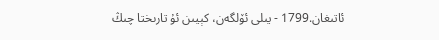ئاتىغان.1799 - يىلى ئۆلگەن، كېيىن ئۇ تارىختا چىڭ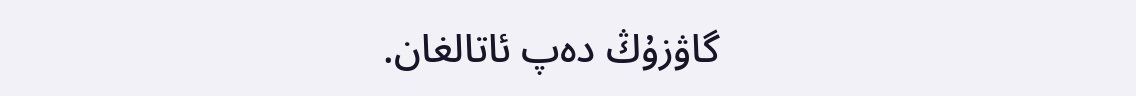گاۋزۇڭ دەپ ئاتالغان.